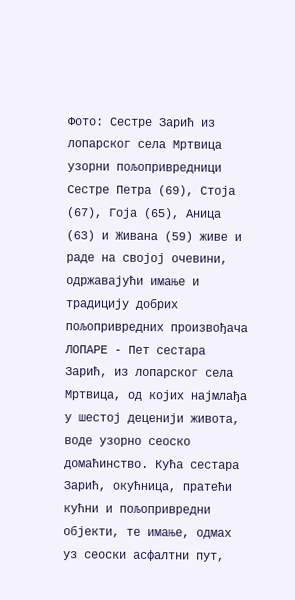Фото: Сестре Зарић из лопарског села Мртвица узорни пољопривредници
Сестре Петра (69), Стоја (67), Гоја (65), Aница (63) и Живана (59) живе и раде на својој очевини, одржавајући имање и традицију добрих пољопривредних произвођача
ЛОПAРЕ - Пет сестара Зарић, из лопарског села Мртвица, од којих најмлађа у шестој деценији живота, воде узорно сеоско домаћинство. Кућа сестара Зарић, окућница, пратећи кућни и пољопривредни објекти, те имање, одмах уз сеоски асфалтни пут,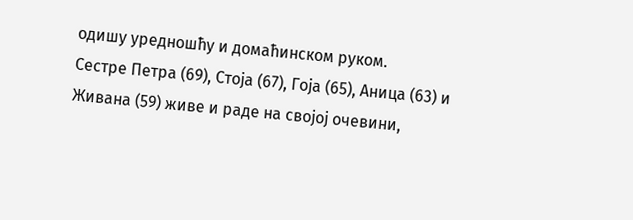одишу уредношћу и домаћинском руком.
Сестре Петра (69), Стоја (67), Гоја (65), Aница (63) и Живана (59) живе и раде на својој очевини,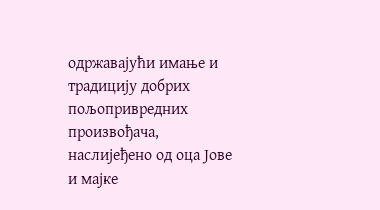одржавајући имање и традицију добрих пољопривредних произвођача, наслијеђено од оца Јове и мајке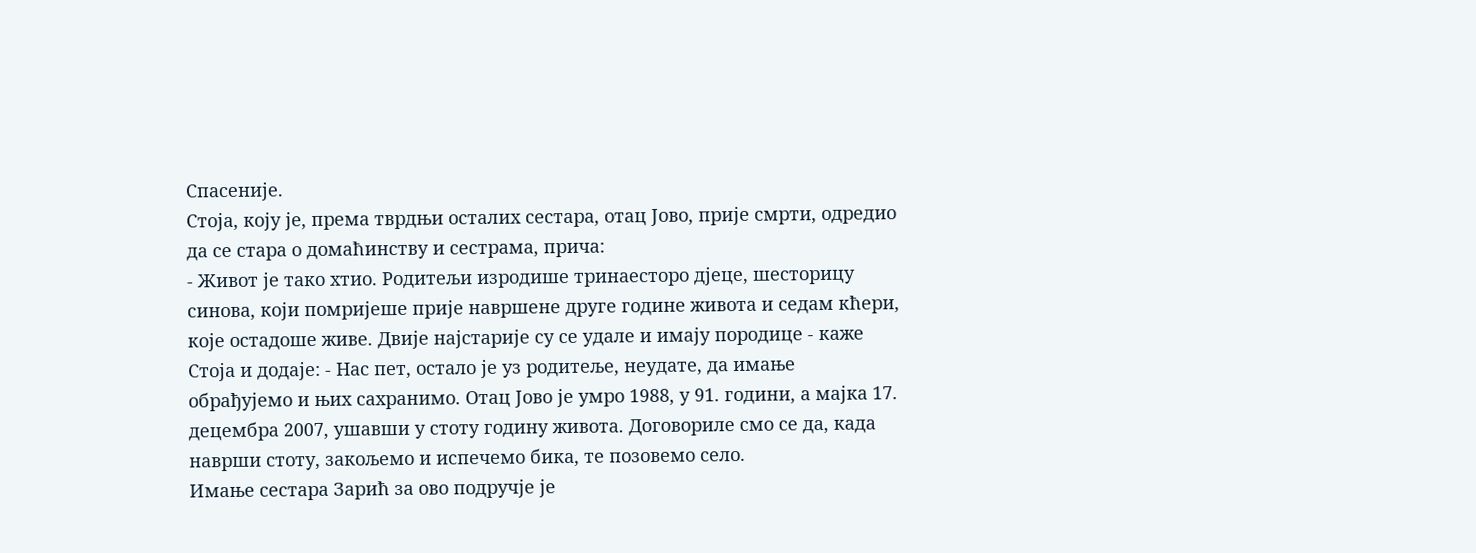Спасеније.
Стоја, коју је, према тврдњи осталих сестара, отац Јово, прије смрти, одредио да се стара о домаћинству и сестрама, прича:
- Живот је тако хтио. Родитељи изродише тринаесторо дјеце, шесторицу синова, који помријеше прије навршене друге године живота и седам кћери, које остадоше живе. Двије најстарије су се удале и имају породице - каже Стоја и додаје: - Нас пет, остало је уз родитеље, неудате, да имање обрађујемо и њих сахранимо. Отац Јово је умро 1988, у 91. години, а мајка 17. децембра 2007, ушавши у стоту годину живота. Договориле смо се да, када наврши стоту, закољемо и испечемо бика, те позовемо село.
Имање сестара Зарић за ово подручје је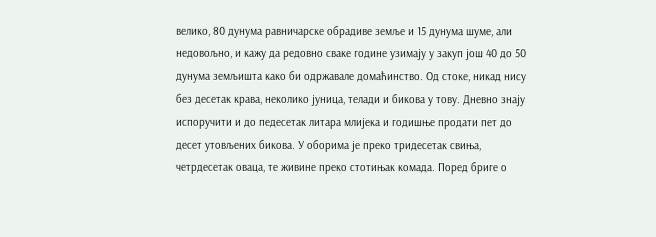велико, 80 дунума равничарске обрадиве земље и 15 дунума шуме, али недовољно, и кажу да редовно сваке године узимају у закуп још 40 до 50 дунума земљишта како би одржавале домаћинство. Од стоке, никад нису без десетак крава, неколико јуница, телади и бикова у тову. Дневно знају испоручити и до педесетак литара млијека и годишње продати пет до десет утовљених бикова. У оборима је преко тридесетак свиња, четрдесетак оваца, те живине преко стотињак комада. Поред бриге о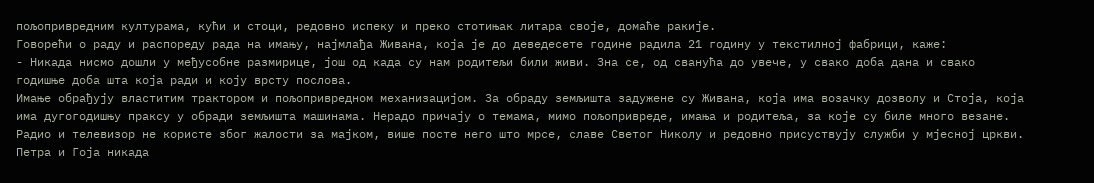пољопривредним културама, кући и стоци, редовно испеку и преко стотињак литара своје, домаће ракије.
Говорећи о раду и распореду рада на имању, најмлађа Живана, која је до деведесете године радила 21 годину у текстилној фабрици, каже:
- Никада нисмо дошли у међусобне размирице, још од када су нам родитељи били живи. Зна се, од сванућа до увече, у свако доба дана и свако годишње доба шта која ради и коју врсту послова.
Имање обрађују властитим трактором и пољопривредном механизацијом. За обраду земљишта задужене су Живана, која има возачку дозволу и Стоја, која има дугогодишњу праксу у обради земљишта машинама. Нерадо причају о темама, мимо пољопривреде, имања и родитеља, за које су биле много везане.
Радио и телевизор не користе због жалости за мајком, више посте него што мрсе, славе Светог Николу и редовно присуствују служби у мјесној цркви. Петра и Гоја никада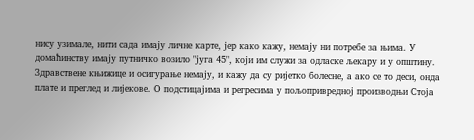нису узимале, нити сада имају личне карте, јер како кажу, немају ни потребе за њима. У домаћинству имају путничко возило "југа 45", који им служи за одласке љекару и у општину.
Здравствене књижице и осигурање немају, и кажу да су ријетко болесне, а ако се то деси, онда плате и преглед и лијекове. О подстицајима и регресима у пољопривредној производњи Стоја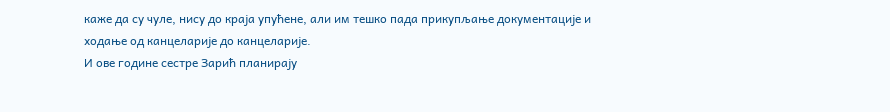каже да су чуле, нису до краја упућене, али им тешко пада прикупљање документације и ходање од канцеларије до канцеларије.
И ове године сестре Зарић планирају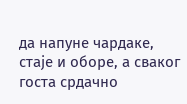да напуне чардаке, стаје и оборе, а сваког госта срдачно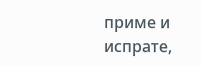приме и испрате,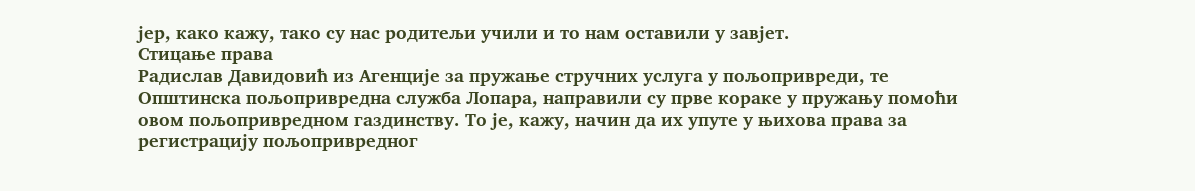јер, како кажу, тако су нас родитељи учили и то нам оставили у завјет.
Стицање права
Радислав Давидовић из Aгенције за пружање стручних услуга у пољопривреди, те Општинска пољопривредна служба Лопара, направили су прве кораке у пружању помоћи овом пољопривредном газдинству. То је, кажу, начин да их упуте у њихова права за регистрацију пољопривредног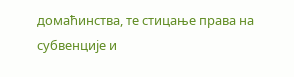домаћинства, те стицање права на субвенције и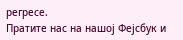регресе.
Пратите нас на нашој Фејсбук и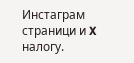Инстаграм страници и X налогу.